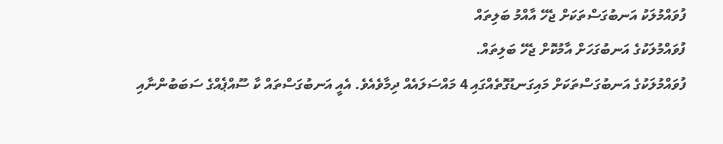ފުވައްމުލަކު އަނބުގަސްތަކަށް ޖެހޭ އާއްމު ބަލިތައް
ފުވައްމުލަކުގެ އަނބުގަހަށް އާމުކޮށް ޖެހޭ ބަލިތައް.
ފުވައްމުލަކުގެ އަނބުގަސްތަކަށް މައިގަނޑުގޮތެއްގައި 4 މައްސަލައެއް ދިމާވެއެވެ. އެއީ އަނބުގަސްތައް ކާ ސޫއްޕެއްގެ ސަބަބުންނާއި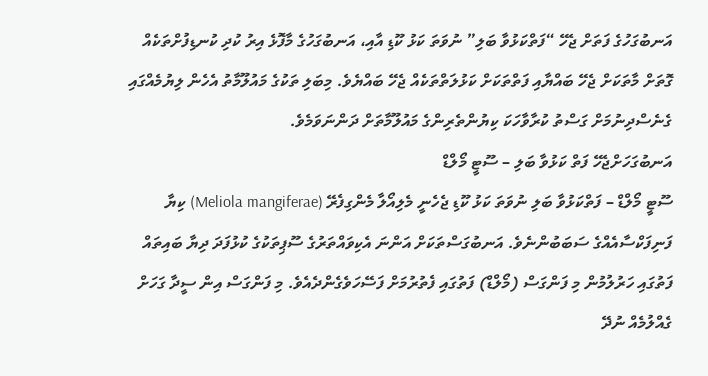އަނބުގަހުގެ ފަތަށް ޖެހޭ “ފަތްކަޅުވާ ބަލި” ނުވަތަ ކަޅު ކޫޑި އާއި، އަނބުގަހުގެ މާފޮޅެ އިރު ކުދި ކުނޑިފުށްތަކެއް ގޮތަށް މާތަކަށް ޖެހޭ ބައްޔާއި ފަތްތަކަށް ކަޅުލަތްތަކެއް ޖެހޭ ބައްޔެވެ. މިބަލި ތަކުގެ މައުލޫމާތު އެހެން ލިޔުމެއްގައި ގެނެސްދިނުމަށް ގަސްތު ކުރާވާހަކަ ކިޔުންތެރިންގެ މައުލޫމާތަށް ދަންނަވަމެވެ.
އަނބުގަހަށްޖެހޭ ފަތް ކަޅުވާ ބަލި – ސޫޓީ މޯލްޑް
ސޫޓީ މޯލްޑް – ފަތްކަޅުވާ ބަލި ނުވަތަ ކަޅު ކޫޑި ޖެހެނީ މެލިއޯލާ މެންގިފެރޭ (Meliola mangiferae) ކިޔާ ފަނިފަކްސާއެއްގެ ސަބަބުންނެވެ. އަނބުގަސްތަކަށް އަންނަ އެކިވައްތަރުގެ ސޫޕިތަކުގެ ކުޅުފަދަ ދިޔާ ބައިތައް ފަތުގައި ހަރުލުމުން މި ފަންގަސް (މޯލްޑް) ފަތުގައި ފެތުރުމަށް ފަސޭހަވެގެންދެއެވެ. މި ފަންގަސް އިން ސީދާ ގަހަށް ގެއްލުމެއް ނުދޭ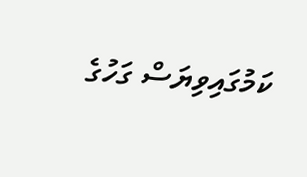ކަމުގައިވިޔަސް ގަހުގެ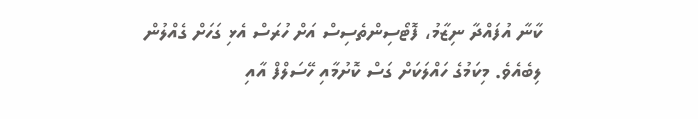ކާނާ އުފައްދާ ނިޒާމު، ފޮޓޯސިންތެސިސް އަށް ހުރަސް އެޅި ގަހަށް ގެއްލުން ލިބެއެވެ. މިކަމުގެ ހައްލަކަށް ގަސް ކޮށުމާއި ހޭސަލްފް އާއި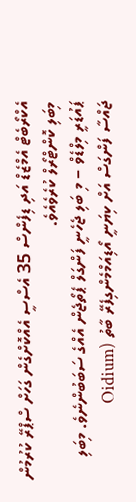އެކްރޯބެޓް އެމްޒެޑް އަދި ޑިފެންސް 35 އެސްސީ އެއްކޮށްގެން ގަހަށް ސްޕްރޭ ކުރުމުން  މިބަލި ކޮންޓްރޯލް ކުރެވެއެވެ.
ޕައުޑަރީ މިލްޑެވް – މި ބަލި ޖެހެނީ ފަންގަލް ޕެތޯޖެން އެއްގެ ސަބަބުންނެވެ. މިބަލި ޖައްސާ ފަންގަސް އަށް ކިޔަނީ އޯޑިއަމްމެންގިފެރޭ ބާތު (Oidium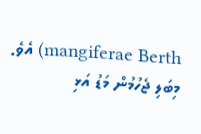mangiferae Berth) އެވެ. މިބަލި ޖެހުމުން މަޑު އަޅި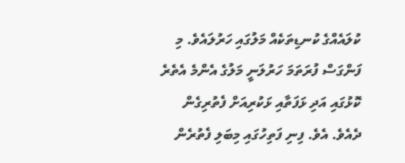ކުލައެއްގެ ކުނޑިތަކެއް މަލުގައި ހަރުލައެވެ. މި ފަންގަސް ފުރަތަމަ ހަރުލަނީ މަލުގެ އެންމެ އެތެރެ ކޮޅުގައި އަދި ޅަފަތާއި ޅަކުރިއަށް ފެތުރިގެން ދެއެވެ. އެވެ. ފިނި ފަތިހުގައި މިބަލި ފެތުރެން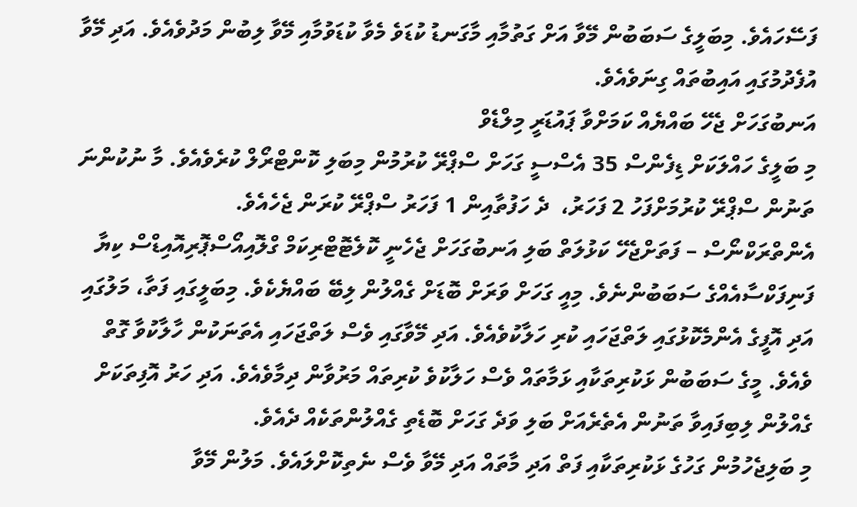ފަސޭހައެވެ. މިބަލީގެ ސަބަބުން މޭވާ އަށް ގަތުމާއި މާގަނޑު ކުޑަވެ މެވާ ކުޑަވުމާއި މޭވާ ލިބުން މަދުވެއެވެ. އަދި މޭވާ އުފެދުމުގައި އައިބުތައް ގިނަވެއެވެ.
އަނބުގަހަށް ޖެހޭ ބައްޔެއް ކަމަށްވާ ޕައުޑަރީ މިލްޑެވް
މި ބަލީގެ ހައްލަކަށް ޑިފެންސް 35 އެސްސީ ގަހަށް ސްޕްރޭ ކުރުމުން މިބަލި ކޮންޓްރޯލް ކުރެވެއެވެ. މާ ނުކުންނަ ތަނުން ސްޕްރޭ ކުރުމަށްފަހު 2 ފަހަރު،  ދެ ހަފުތާއިން 1 ފަހަރު ސްޕްރޭ ކުރަން ޖެހެއެވެ.
އެންތްރަކްނޯސް – ފަތަށްޖެހޭ ކަޅުލަތް ބަލި އަނބުގަހަށް ޖެހެނީ ކޮލެޓޮޓްރިކަމް ގްލޮއިއޯސްޕޮރިއޮއިޑްސް ކިޔާ ފަނިފަކްސާއެއްގެ ސަބަބުންނެވެ. މިއީ ގަހަށް ވަރަށް ބޮޑަށް ގެއްލުން ލިބޭ ބައްޔެކެވެ. މިބަލީގައި ފަތާ، މަލުގައި އަދި އޮފީގެ އެންމެކޮޅުގައި ލަތްޖަހައި ކުރި ހަލާކުވެއެވެ. އަދި މޭވާގައި ވެސް ލަތްޖަހައި އެތަނަކުން ހާލާކުވާ ގޮތް ވެއެވެ. މީގެ ސަބަބުން ޅަކުރިތަކާއި ޅަމާތައް ވެސް ހަލާކުވެ ކުރިތައް މަރުވާން ދިމާވެއެވެ. އަދި ހަރު އޮފިތަކަށް ގެއްލުން ލިބިފައިވާ ތަނުން އެތެރެއަށް ބަލި ވަދެ ގަހަށް ބޮޑެތި ގެއްލުންތަކެއް ދެއެވެ.
މި ބަލިޖެހުމުން ގަހުގެ ޅަކުރިތަކާއި ފަތް އަދި މާތައް އަދި މޭވާ ވެސް ނެތިކޮށްލައެވެ. މަލުން މޭވާ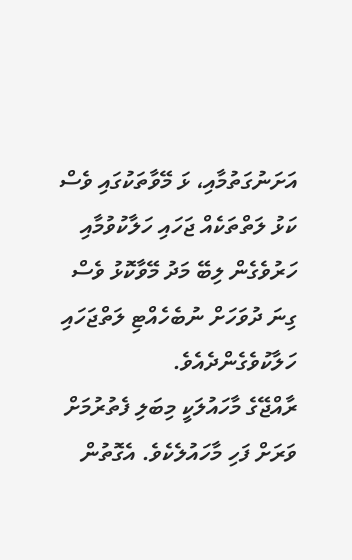އަށަނުގަތުމާއި، ޅަ މޭވާތަކުގައި ވެސް ކަޅު ލަތްތަކެއް ޖަހައި ހަލާކުވުމާއި ހަރުވެގެން ލިބޭ މަދު މޭވާކޮޅު ވެސް ގިނަ ދުވަހަށް ނުބެހެއްޓި ލަތްޖަހައި ހަލާކުވެގެންދެއެވެ.
ރާއްޖޭގެ މާހައުލަކީ މިބަލި ފެތުރުމަށް ވަރަށް ފަހި މާހައުލެކެވެ. އެގޮތުން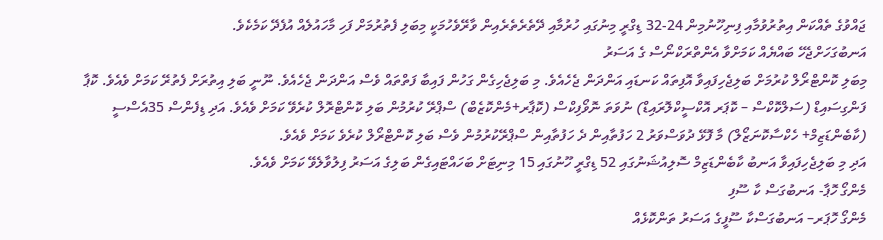ޖައްވުގެ ތެއްކަން އިތުރުވުމާއި ފިނިހޫނުމިން 24-32 ޑިގްރީ މިނުގައި ހުރުމާއި ދޭތެރެތެރެއިން ވާރޭވެހުމަކީ މިބަލި ފެތުރުމަށް ފަހި މާހައުލެއް އުފެދޭ ކަމެކެވެ.
އަނބުގަހަށްޖެހޭ ބައްޔެއް ކަމަށްވާ އެންތްރަކްނޯސް ގެ އަސަރު
މިބަލި ކޮންޓްރޯލް ކުރުމަށް ބަލިޖެހިފައިވާ އޮފިތައް ކަނޑައި އަންދަން ޖެހެއެވެ. މި ބަލިޖެހިގެން ގަހުން ފައިބާ ފަތްތައް ވެސް އަންދަން ޖެހެއެވެ. ނޫނީ ބަލި އިތުރަށް ފެތުރޭ ކަމަށް ވެއެވެ. ކޮޕާ ފަންގިސައިޑް (ސަލްކޮކްސް – ކޮޕަރ އޮކްސީކްލޮރައިޑް) ނުވަތަ ނޮވޯފިކްސް (ކޮޕާރ+މެންކޮޒެބް) ސްޕްރޭ ކުރުމުން ބަލި ކޮންޓްރޮލް ކުރެވޭ ކަމަށް ވެއެވެ. އަދި ޑިފެންސް 35އެސްސީ (ކާބެންޑަޒިމް+ ހެކްސާކޮނަޒޯލް) މާ ފޮޅޭ ދުވަސްވަރު 2 ހަފުތާއިން ދެ ހަފުތާއިން ސްޕްރޭކުރުމުން ވެސް ބަލި ކޮންޓްރޯލް ކުރެވެ ކަމަށް ވެއެވެ.
އަދި މި ބަލިޖެހިފައިވާ އަނބު ކާބެންޑަޒިމް ސޮލިއުޝަނުގައި 52 ޑިގްރީ ހޫނުގައި 15 މިނިޓަށް ބަހައްޓައިގެން ބަލިގެ އަސަރު ފިލުވާލެވޭ ކަމަށް ވެއެވެ.
މެންގޯ ހޮޕާ- އަނބުގަސް ކާ ސޫފި
މެންގޯ ހޮޕަރ– އަނބުގަސްކާ ސޫފީގެ އަސަރު ތަންކޮޅެއް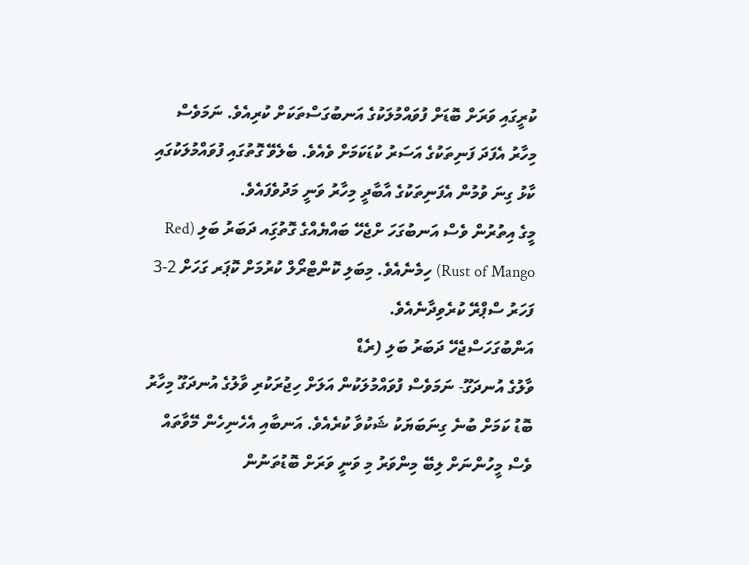ކުރީގައި ވަރަށް ބޮޑަށް ފުވައްމުލަކުގެ އަނބުގަސްތަކަށް ކުރިއެވެ. ނަމަވެސް މިހާރު އެފަދަ ފަނިތަކުގެ އަސަރު ކުޑަކަމަށް ވެއެވެ. ބެލެވޭ ގޮތުގައި ފުވައްމުލަކުގައި ކާޅު ގިނަ ވުމުން އެފަނިތަކުގެ އާބާދީ މިހާރު ވަނީ މަދުވެފައެވެ.
މީގެ އިތުރުން ވެސް އަނބުގަހަ ށްޖެހޭ ބައްޔެއްގެ ގޮތުގަިއ ދަބަރު ބަލި (Red Rust of Mango) ހިމެނެއެވެ. މިބަލި ކޮންޓްރޯލް ކުރުމަށް ކޮޕަރ ގަހަށް 2-3 ފަހަރު ސްޕްރޭ ކުރެވިދާނެއެވެ.
އަންބުގަހަސްޖެހޭ ދަބަރު ބަލި (ރެޑް
ވާލުގެ އުނދަގޫ- ނަމަވެސް ފުވައްމުލަކުން އަލަށް ހިޖުރަކުރި ވާލުގެ އުނދަގޫ މިހާރު ބޮޑު ކަމަށް ބުނެ ގިނަބަޔަކު ޝަކުވާ ކުރެއެވެ. އަނބާއި އެހެނިހެން މޭވާތައް ވެސް މީހުންނަށް ލިބޭ މިންވަރު މި ވަނީ ވަރަށް ބޮޑުތަނުން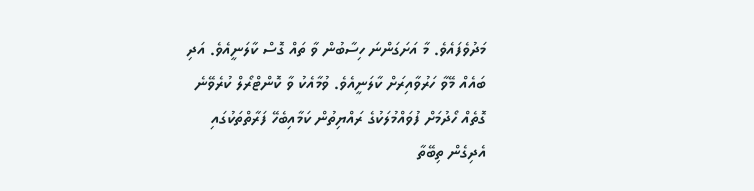މަދުވެފައެވެ. މާ އަށަގަންނަ ހިސާބުން ވާ ތައް ގޮސް ކާލަނީއެވެ. އަދި ބައެއް މޭވާ ހަރުވާއިރަށް ކާލަނީއެވެ. ވުމާއެކު ވާ ކޮންޓްރޯލް ކުރެވޭނެ ގޮތެއް ހޯދުމަށް ފުވައްމުލަކުގެ ރައްޔިތުން ކަމާއިބެހޭ ފަރާތްތަކުގައި އެދިގެން ތިބޭތާ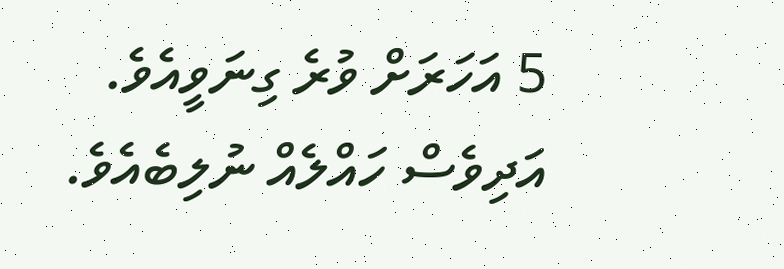5 އަހަރަށް ވުރެ ގިނަވީއެވެ. އަދިވެސް ހައްލެއް ނުލިބެއެވެ.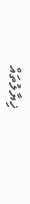ޚިޔާލުތައް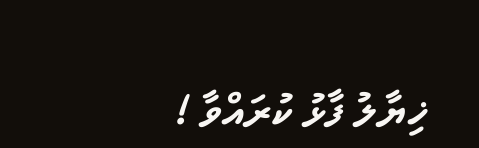ޚިޔާލު ފާޅު ކުރައްވާ !